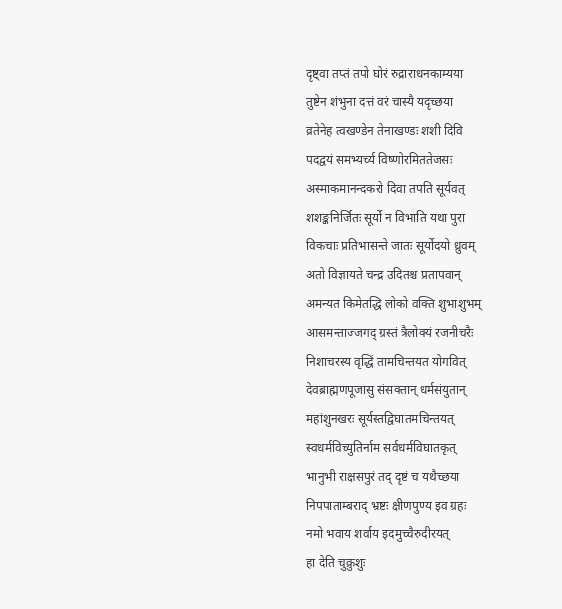दृष्ट्वा तप्तं तपो घोरं रुद्राराधनकाम्यया
तुष्टेन शंभुना दत्तं वरं चास्यै यदृच्छया
व्रतेनेह त्वखण्डेन तेनाखण्डः शशी दिवि
पदद्वयं समभ्यर्च्य विष्णोरमिततेजसः
अस्माकमानन्दकरो दिवा तपति सूर्यवत्
शशङ्कनिर्जितः सूर्यो न विभाति यथा पुरा
विकचाः प्रतिभासन्ते जातः सूर्योदयो ध्रुवम्
अतो विज्ञायते चन्द्र उदितश्च प्रतापवान्
अमन्यत किमेतद्धि लोको वक्ति शुभाशुभम्
आसमन्ताज्जगद् ग्रस्तं त्रैलोक्यं रजनीचरैः
निशाचरस्य वृद्धिं तामचिन्तयत योगवित्
देवब्राह्मणपूजासु संसक्तान् धर्मसंयुतान्
महांशुनखरः सूर्यस्तद्विघातमचिन्तयत्
स्वधर्मविच्युतिर्नाम सर्वधर्मविघातकृत्
भानुभी राक्षसपुरं तद् दृष्टं च यथैच्छया
निपपाताम्बराद् भ्रष्टः क्षीणपुण्य इव ग्रहः
नमो भवाय शर्वाय इदमुच्चैरुदीरयत्
हा देति चुक्रुशुः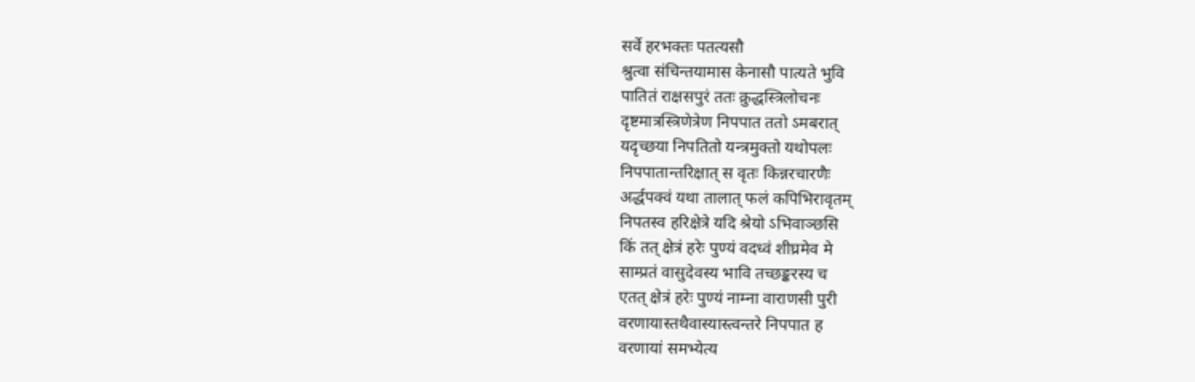सर्वे हरभक्तः पतत्यसौ
श्रुत्वा संचिन्तयामास केनासौ पात्यते भुवि
पातितं राक्षसपुरं ततः क्रुद्धस्त्रिलोचनः
दृष्टमात्रस्त्रिणेत्रेण निपपात ततो ऽमबरात्
यदृच्छया निपतितो यन्त्रमुक्तो यथोपलः
निपपातान्तरिक्षात् स वृतः किन्नरचारणैः
अर्द्धपक्वं यथा तालात् फलं कपिभिरावृतम्
निपतस्व हरिक्षेत्रे यदि श्रेयो ऽभिवाञ्छसि
किं तत् क्षेत्रं हरेः पुण्यं वदध्वं शीघ्रमेव मे
साम्प्रतं वासुदेवस्य भावि तच्छङ्करस्य च
एतत् क्षेत्रं हरेः पुण्यं नाम्ना वाराणसी पुरी
वरणायास्तथैवास्यास्त्वन्तरे निपपात ह
वरणायां समभ्येत्य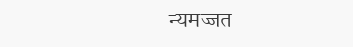न्यमज्जत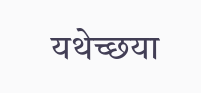यथेच्छया